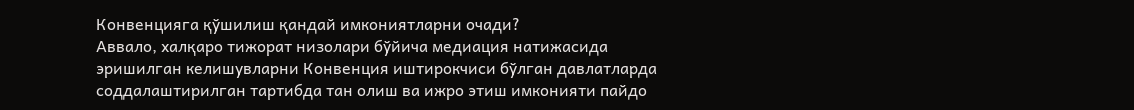Конвенцияга қўшилиш қандай имкониятларни очади?
Аввало, халқаро тижорат низолари бўйича медиация натижасида эришилган келишувларни Конвенция иштирокчиси бўлган давлатларда соддалаштирилган тартибда тан олиш ва ижро этиш имконияти пайдо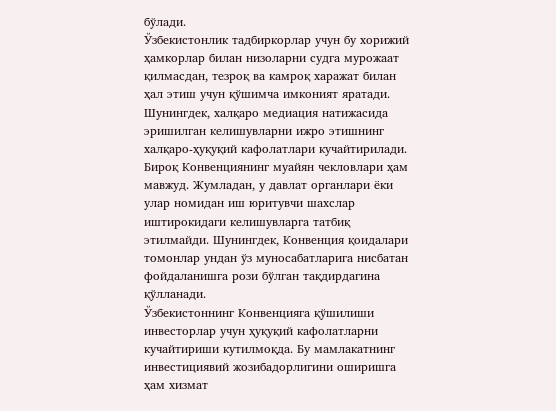бўлади.
Ўзбекистонлик тадбиркорлар учун бу хорижий ҳамкорлар билан низоларни судга мурожаат қилмасдан, тезроқ ва камроқ харажат билан ҳал этиш учун қўшимча имконият яратади.
Шунингдек, халқаро медиация натижасида эришилган келишувларни ижро этишнинг халқаро-ҳуқуқий кафолатлари кучайтирилади.
Бироқ Конвенциянинг муайян чекловлари ҳам мавжуд. Жумладан, у давлат органлари ёки улар номидан иш юритувчи шахслар иштирокидаги келишувларга татбиқ этилмайди. Шунингдек, Конвенция қоидалари томонлар ундан ўз муносабатларига нисбатан фойдаланишга рози бўлган тақдирдагина қўлланади.
Ўзбекистоннинг Конвенцияга қўшилиши инвесторлар учун ҳуқуқий кафолатларни кучайтириши кутилмоқда. Бу мамлакатнинг инвестициявий жозибадорлигини оширишга ҳам хизмат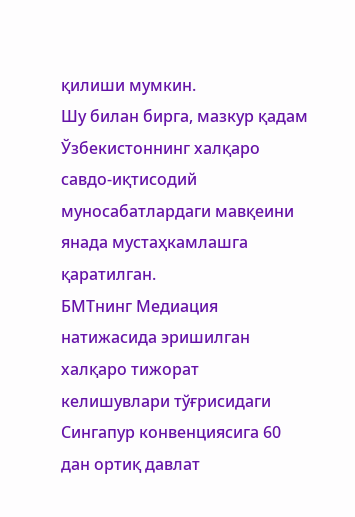қилиши мумкин.
Шу билан бирга, мазкур қадам Ўзбекистоннинг халқаро савдо-иқтисодий муносабатлардаги мавқеини янада мустаҳкамлашга қаратилган.
БМТнинг Медиация натижасида эришилган халқаро тижорат келишувлари тўғрисидаги Сингапур конвенциясига 60 дан ортиқ давлат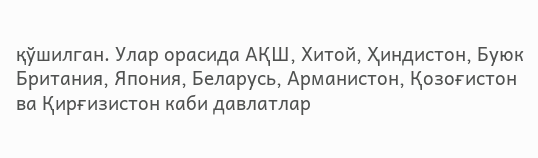қўшилган. Улар орасида АҚШ, Хитой, Ҳиндистон, Буюк Британия, Япония, Беларусь, Арманистон, Қозоғистон ва Қирғизистон каби давлатлар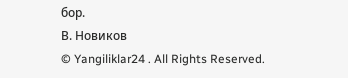бор.
В. Новиков
© Yangiliklar24 . All Rights Reserved.